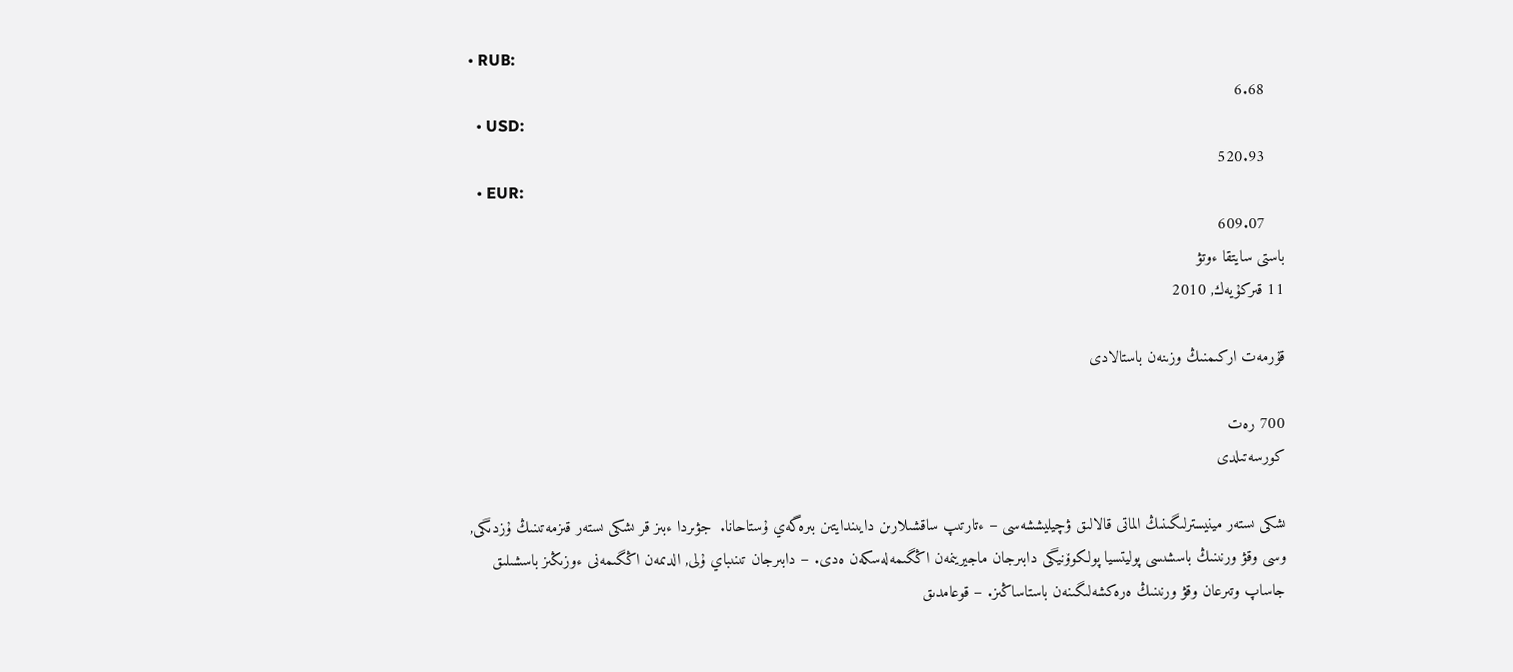• RUB:
    6.68
  • USD:
    520.93
  • EUR:
    609.07
باستى سايتقا ءوتۋ
11 قىركۇيەك, 2010

قۇرمەت اركىمنىڭ وزىنەن باستالادى

700 رەت
كورسەتىلدى

ىشكى ىستەر مينيسترلىگىنىڭ الماتى قالالىق ۋچيليششەسى – ءتارتىپ ساقشىلارىن دايىندايتىن بىرەگەي ۇستاحانا.  جۋىردا ءبىز قر ىشكى ىستەر قىزمەتىنىڭ ۇزدىگى, وسى وقۋ ورنىنىڭ باسشىسى پوليتسيا پولكوۆنيگى دابىرجان ماجيرينمەن اڭگىمەلەسكەن ەدى. – دابىرجان تىنىباي ۇلى, الدىمەن اڭگىمەنى ءوزىڭىز باسشىلىق جاساپ وتىرعان وقۋ ورنىنىڭ ەرەكشەلىگىنەن باستاساڭىز. – قوعامدىق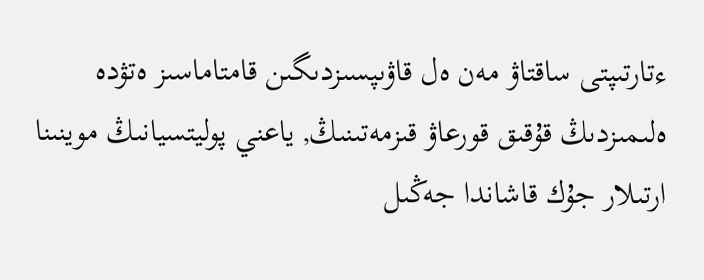ءتارتىپتى ساقتاۋ مەن ەل قاۋىپسىزدىگىن قامتاماسىز ەتۋدە ەلىمىزدىڭ قۇقىق قورعاۋ قىزمەتىنىڭ, ياعني پوليتسيانىڭ موينىنا ارتىلار جۇك قاشاندا جەڭىل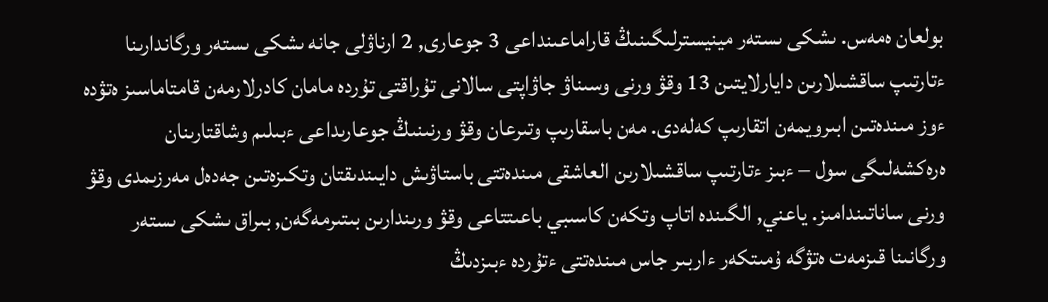بولعان ەمەس. ىشكى ىستەر مينيسترلىگىنىڭ قاراماعىنداعى 3 جوعارى, 2 ارناۋلى جانە ىشكى ىستەر ورگاندارىنا ءتارتىپ ساقشىلارىن دايارلايتىن 13 وقۋ ورنى وسىناۋ جاۋاپتى سالانى تۇراقتى تۇردە مامان كادرلارمەن قامتاماسىز ەتۋدە ءوز مىندەتىن ابىرويمەن اتقارىپ كەلەدى. مەن باسقارىپ وتىرعان وقۋ ورنىنىڭ جوعارىداعى ءبىلىم وشاقتارىنان ەرەكشەلىگى سول – ءبىز ءتارتىپ ساقشىلارىن العاشقى مىندەتتى باستاۋىش دايىندىقتان وتكىزەتىن جەدەل مەرزىمدى وقۋ ورنى ساناتىندامىز. ياعني, الگىندە اتاپ وتكەن كاسىبي باعىتتاعى وقۋ ورىندارىن بىتىرمەگەن, بىراق ىشكى ىستەر ورگانىنا قىزمەت ەتۋگە ۇمىتكەر ءاربىر جاس مىندەتتى ءتۇردە ءبىزدىڭ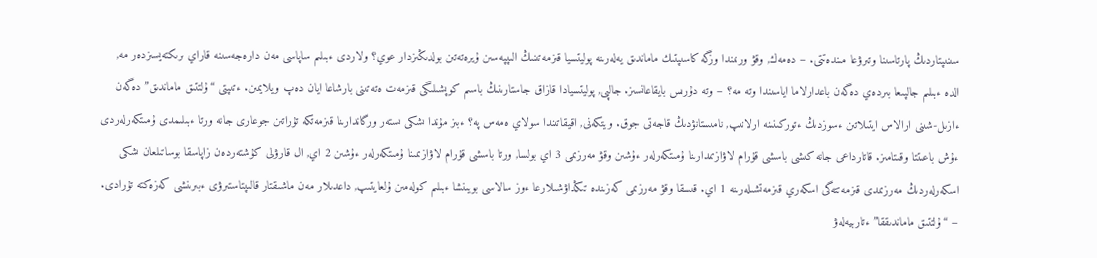سىنىپتاردىڭ پارتاسىنا وتىرۋعا مىندەتتى. – دەمەك, وقۋ ورنىندا وزگە كاسىپتىك ماماندىق يەلەرىنە پوليتسيا قىزمەتىنىڭ الىپپەسىن ۇيرەتەتىن بولدىڭىزدار عوي؟ ولاردى ءبىلىم ساپاسى مەن دارەجەسىنە قاراي ىرىكتەيسىزدەر مە, الدە ءبىلىم جالپىعا بىردەي دەگەن باعدارلاما اياسىندا وتە مە؟ – وتە دۇرىس بايقاعانسىز. جالپى, پوليتسيادا قازاق جاستارىنىڭ باسىم كوپشىلىگى قىزمەت ەتەتىنى بارشاعا ايان دەپ ويلايمىن. ءتىپتى “ۇلتتىق ماماندىق” دەگەن ءازىل-شىنى ارالاس ايتىلاتىن ءسوزدىڭ ءتوركىنىنە ارلانىپ, نامىستانۋدىڭ قاجەتى جوق. ويتكەنى, اقيقاتىندا سولاي ەمەس پە؟ ءبىز مۇندا ىشكى ىستەر ورگاندارىنا قىزمەتكە تۇراتىن جوعارى جانە ورتا ءبىلىمدى ۇمىتكەرلەردى ءۇش باعىتتا وقىتامىز. قاتارداعى جانە كىشى باسشى قۇرام لاۋازىمدارىنا ۇمىتكەرلەر ءۇشىن وقۋ مەرزىمى 3 اي بولسا, ورتا باسشى قۇرام لاۋازىمىنا ۇمىتكەرلەر ءۇشىن 2 اي, ال قارۋلى كۇشتەردەن زاپاسقا بوساتىلعان ىشكى اسكەرلەردىڭ مەرزىمدى قىزمەتتەگى اسكەري قىزمەتشىلەرىنە 1 اي. قىسقا وقۋ مەرزىمى كەزىندە تىڭداۋشىلارعا ءوز سالاسى بويىنشا ءبىلىم كولەمىن ۇلعايتىپ, داعدىلار مەن ماشىقتار قالىپتاستىرۋى ءبىرىنشى كەزەكتە تۇرادى. – “ۇلتتىق ماماندىققا” ءتاربيەلەۋ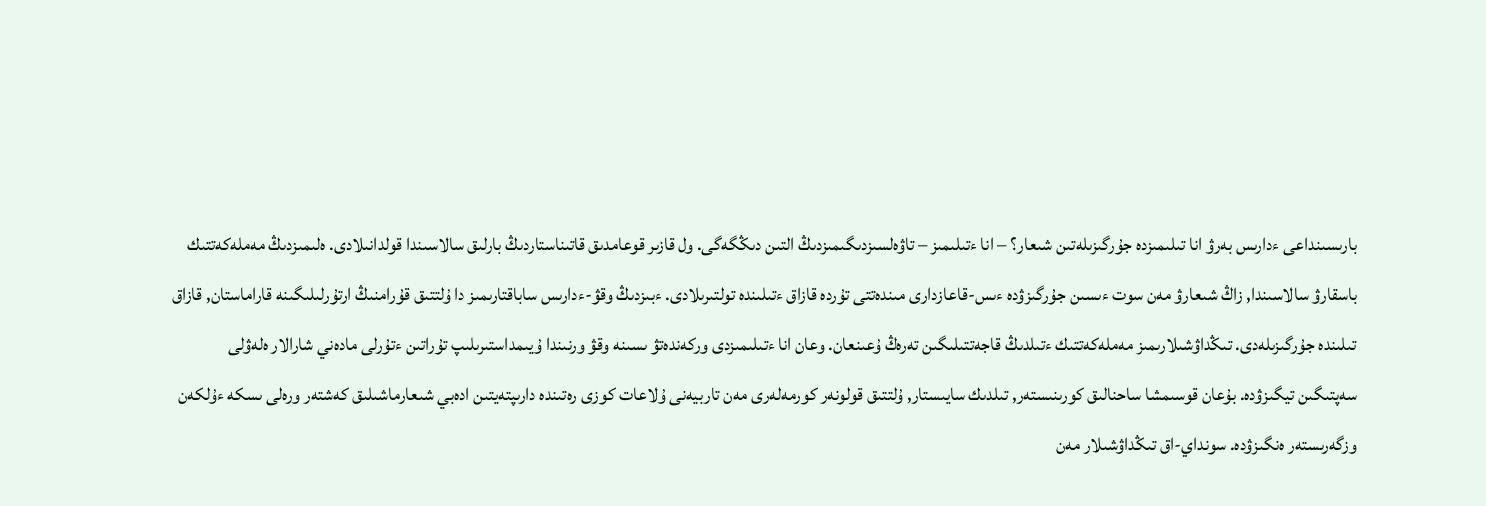بارىسىنداعى ءدارىس بەرۋ انا تىلىمىزدە جۇرگىزىلەتىن شىعار؟ – انا ءتىلىمىز – تاۋەلسىزدىگىمىزدىڭ التىن دىڭگەگى. ول قازىر قوعامدىق قاتىناستاردىڭ بارلىق سالاسىندا قولدانىلادى. ەلىمىزدىڭ مەملەكەتتىك باسقارۋ سالاسىندا, زاڭ شىعارۋ مەن سوت ءىسىن جۇرگىزۋدە ءىس-قاعازدارى مىندەتتى تۇردە قازاق ءتىلىندە تولتىرىلادى. ءبىزدىڭ وقۋ-ءدارىس ساباقتارىمىز دا ۇلتتىق قۇرامنىڭ ارتۇرلىلىگىنە قاراماستان, قازاق تىلىندە جۇرگىزىلەدى. تىڭداۋشىلارىمىز مەملەكەتتىك ءتىلدىڭ قاجەتتىلىگىن تەرەڭ ۇعىنعان. وعان انا ءتىلىمىزدى وركەندەتۋ ىسىنە وقۋ ورنىندا ۇيىمداستىرىلىپ تۇراتىن ءتۇرلى مادەني شارالار ەلەۋلى سەپتىگىن تيگىزۋدە. بۇعان قوسىمشا ساحنالىق كورىنىستەر, تىلدىك سايىستار, ۇلتتىق قولونەر كورمەلەرى مەن تاربيەنى ۇلاعات كوزى رەتىندە دارىپتەيتىن ادەبي شىعارماشىلىق كەشتەر ورەلى ىسكە ءۇلكەن وزگەرىستەر ەنگىزۋدە. سونداي-اق تىڭداۋشىلار مەن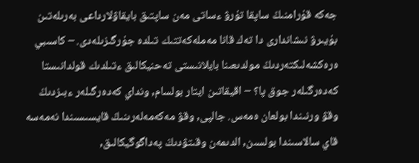جەكە قۇرامنىڭ ساپقا تۇرۋ ءساتى مەن ساپتىق بايقاۋلارداعى بەرىلەتىن بۇيىرۋ نىشاندارى دا تەك قانا مەملەكەتتىك تىلدە جۇرگىزىلەدى. – كاسىبي ەرەكشەلىكتەردىڭ مولدىعىنا بايلانىستى تەحنيكالىق ءتىلدىك قولدانىستا كەدەرگىلەر جوق پا؟ – اقيقاتىن ايتار بولسام, ونداي كەدەرگىلەر ءبىزدىڭ وقۋ ورنىندا بولعان ەمەس. جالپى, وقۋ مەكەمەلەرىنىڭ قايسىسىندا نەمەسە قاي سالاسىندا بولسىن, الدىمەن وقىتۋدىڭ پەداگوگيكالىق,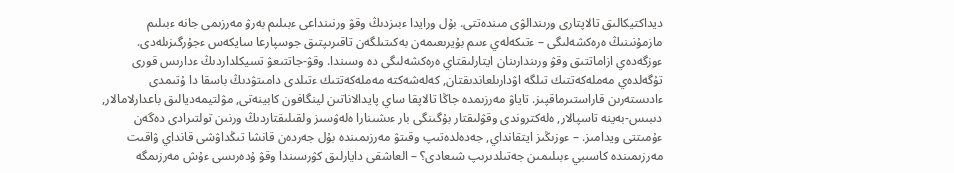ديداكتيكالىق تالاپتارى ورىندالۋى مىندەتتى. بۇل ورايدا ءبىزدىڭ وقۋ ورنىنداعى ءبىلىم بەرۋ مەرزىمى جانە ءبىلىم مازمۇنىنىڭ ەرەكشەلىگى – ءتىكەلەي ءىىم بۇيرىعىمەن بەكىتىلگەن تاقىرىپتىق جوسپارعا سايكەس ءجۇرگىزىلەدى. ءوزگەدەي ازاماتتىق وقۋ ورىندارىنان ايتارلىقتاي ەرەكشەلىگى دە وسىندا. وقۋ-جاتتىعۋ تسيكلداردىڭ ءدارىس قورى تۇگەلدەي مەملەكەتتىك تىلگە اۋدارىلعاندىقتان, كەلەشەكتە مەملەكەتتىك ءتىلدى دامىتۋدىڭ باسقا دا ۇتىمدى ءادىستەرىن قاراستىرماقپىز. تاياۋ مەرزىمدە جاڭا تالاپقا ساي پايدالاناتىن لينگافون كابينەتى, مۋلتيمەديالىق باعدارلامالار, دىبىس-بەينە تاسپالار, ەلەكتروندى وقۋلىقتار بۇگىنگى بار ءىشىنارا ەلەۋسىز ولقىلىقتاردىڭ ورنىن تولتىرادى دەگەن ءۇمىتتى ويدامىز. – ءوزىڭىز ايتقانداي, جەدەلدەتىپ وقىتۋ مەرزىمىندە بۇل جەردەن قانشا تىڭداۋشى قانداي ۋاقىت مەرزىمىندە كاسىبي ءبىلىمىن جەتىلدىرىپ شىعادى؟ – العاشقى دايارلىق كۋرسىندا وقۋ ۇدەرىسى ءۇش مەرزىمگە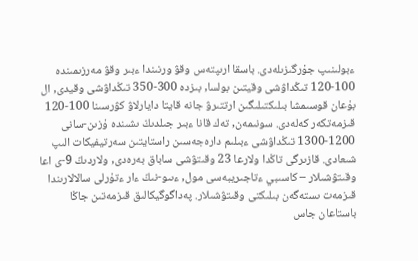ءبولىنىپ جۇرگىزىلەدى. باسقا ارىپتەس وقۋ ورنىندا ءبىر وقۋ مەرزىمىندە 100-120 تىڭداۋشى وقيتىن بولسا, بىزدە 300-350 تىڭداۋشى وقيدى, ال بۇعان قوسىمشا بىلىكتىلىگىن ارتتىرۋ جانە قايتا دايارلاۋ كۋرسىنا 100-120 قىزمەتكەر كەلەدى. سونىمەن, تەك قانا ءبىر جىلدىڭ ىشىندە ۇزىن-سانى 1200-1300 تىڭداۋشى ءبىلىم دارەجەسىن راستايتىن سەرتيفيكات الىپ شىعادى. قازىرگى تاڭدا ولارعا 23 وقىتۋشى ساباق بەرەدى, ولاردىڭ 9-ى اعا وقىتۋشىلار – كاسىبي ءتاجىريبەسى مول, ءىىو-نىڭ ءار ءتۇرلى سالالارىندا قىزمەت ىستەگەن بىلىكتى وقىتۋشىلار. پەداگوگيكالىق قىزمەتىن جاڭا باستاعان جاس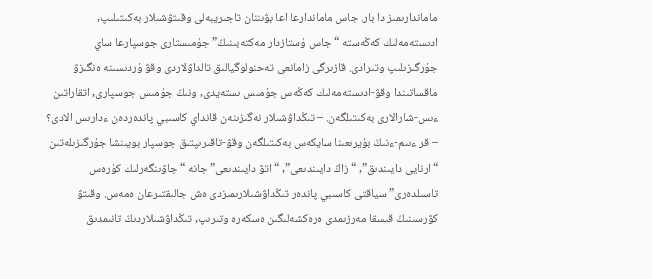ماماندارىمىز دا بار. جاس ماماندارعا اعا بۋىننان تاجىريبەلى وقىتۋشىلار بەكىتىلىپ, ادىستەمەلىك كەڭەستە “جاس ۇستازدار مەكتەبىنىڭ” جۇمىستارى جوسپارعا ساي جۇرگىزىلىپ وتىرادى. قازىرگى زامانعى تەحنولوگيالىق تالداۋلاردى وقۋ ۇردىسىنە ەنگىزۋ ماقساتىندا وقۋ-ادىستەمەلىك كەڭەس جۇمىس ىستەيدى, ونىڭ جۇمىس جوسپارى, اتقاراتىن ءىس-شارالارى بەكىتىلگەن. – تىڭداۋشىلار نەگىزىنەن قانداي كاسىبي پاندەردەن ءدارىس الادى؟ – قر ءىىم-ءنىڭ بۇيرىعىنا سايكەس بەكىتىلگەن وقۋ-تاقىرىپتىق جوسپار بويىنشا جۇرگىزىلەتىن “ارنايى دايىندىق”, “زاڭ دايىندىعى”, “اتۋ دايىندىعى” جانە “جاۋىنگەرلىك كۇرەس تاسىلدەرى” سياقتى كاسىبي پاندەر تىڭداۋشىلارىمىزدى ەش جالىقتىرعان ەمەس. وقىتۋ كۋرسىنىڭ قىسقا مەرزىمدى ەرەكشەلىگىن ەسكەرە وتىرىپ, تىڭداۋشىلاردىڭ تانىمدىق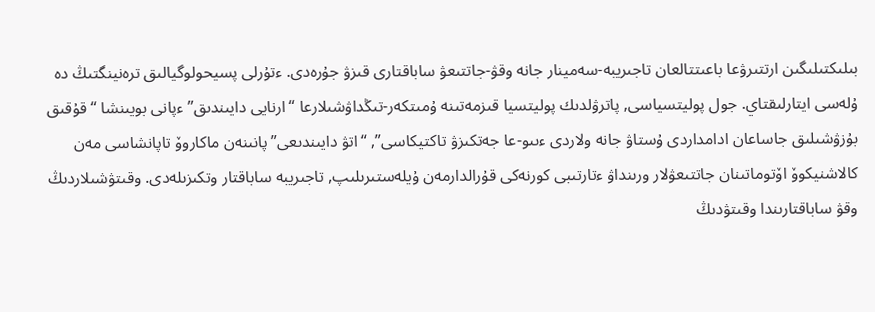بىلىكتىلىگىن ارتتىرۋعا باعىتتالعان تاجىريبە-سەمينار جانە وقۋ-جاتتىعۋ ساباقتارى قىزۋ جۇرەدى. ءتۇرلى پسيحولوگيالىق ترەنينگتىڭ دە ۇلەسى ايتارلىقتاي. جول پوليتسياسى, پاترۋلدىك پوليتسيا قىزمەتىنە ۇمىتكەر-تىڭداۋشىلارعا “ارنايى دايىندىق” ءپانى بويىنشا “قۇقىق بۇزۋشىلىق جاساعان ادامداردى ۇستاۋ جانە ولاردى ءىىو-عا جەتكىزۋ تاكتيكاسى”, “اتۋ دايىندىعى” پانىنەن ماكاروۆ تاپانشاسى مەن كالاشنيكوۆ اۆتوماتىنان جاتتىعۋلار ورىنداۋ ءتارتىبى كورنەكى قۇرالدارمەن ۇيلەستىرىلىپ, تاجىريبە ساباقتار وتكىزىلەدى. وقىتۋشىلاردىڭ وقۋ ساباقتارىندا وقىتۋدىڭ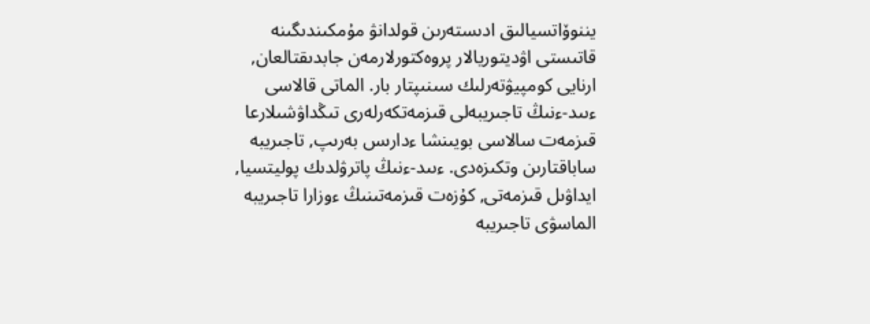يننوۆاتسيالىق ادىستەرىن قولدانۋ مۇمكىندىگىنە قاتىستى اۋديتوريالار پروەكتورلارمەن جابدىقتالعان, ارنايى كومپيۋتەرلىك سىنىپتار بار. الماتى قالاسى ءىىد-ءنىڭ تاجىريبەلى قىزمەتكەرلەرى تىڭداۋشىلارعا قىزمەت سالاسى بويىنشا ءدارىس بەرىپ, تاجىريبە ساباقتارىن وتكىزەدى. ءىىد-ءنىڭ پاترۋلدىك پوليتسيا, ايداۋىل قىزمەتى, كۇزەت قىزمەتىنىڭ ءوزارا تاجىريبە الماسۋى تاجىريبە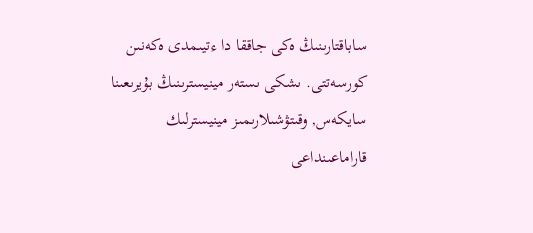ساباقتارىنىڭ ەكى جاققا دا ءتيىمدى ەكەنىن كورسەتتى. ىشكى ىستەر مينيسترىنىڭ بۇيرىعىنا سايكەس, وقىتۋشىلارىمىز مينيسترلىك قاراماعىنداعى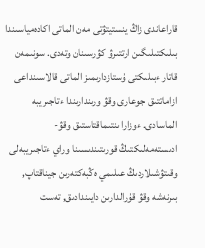قاراعاندى زاڭ ينستيتۋتى مەن الماتى اكادەمياسىندا بىلىكتىلىگىن ارتتىرۋ كۋرسىنان وتەدى. سونىمەن قاتار ءبىلىكتى ۇستازدارىمىز الماتى قالاسىنداعى ازاماتتىق جوعارى وقۋ ورىندارىندا ءتاجىريبە الماسادى. ءوزارا ىنتىماقتاستىق وقۋ-ادىستەمەلىكتىڭ قورىتىندىسىنا وراي ءتاجىريبەلى وقىتۋشىلاردىڭ عىلىمي ەڭبەكتەرىن جيناقتاپ, بىرنەشە وقۋ قۇرالدارىن دايىندادىق, تەست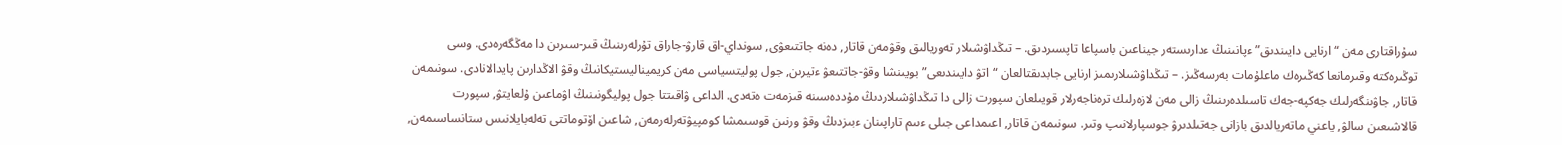سۇراقتارى مەن “ارنايى دايىندىق” ءپانىنىڭ ءدارىستەر جيناعىن باسپاعا تاپسىردىق. – تىڭداۋشىلار تەوريالىق وقۋمەن قاتار, دەنە جاتتىعۋى, سونداي-اق قارۋ-جاراق تۇرلەرىنىڭ قىر-سىرىن دا مەڭگەرەدى. وسى توڭىرەكتە وقىرمانعا كەڭىرەك ماعلۇمات بەرسەڭىز. – تىڭداۋشىلارىمىز ارنايى جابدىقتالعان “اتۋ دايىندىعى” بويىنشا وقۋ-جاتتىعۋ ءتيرىن, جول پوليتسياسى مەن كريميناليستيكانىڭ وقۋ الاڭدارىن پايدالانادى. سونىمەن قاتار, جاۋىنگەرلىك جەكپە-جەك تاسىلدەرىنىڭ زالى مەن لازەرلىك ترەناجەرلار قويىلعان سپورت زالى دا تىڭداۋشىلاردىڭ مۇددەسىنە قىزمەت ەتەدى. الداعى ۋاقىتتا جول پوليگونىنىڭ اۋماعىن ۇلعايتۋ, سپورت قالاشىعىن سالۋ, ياعني ماتەريالدىق بازانى جەتىلدىرۋ جوسپارلانىپ وتىر. سونىمەن قاتار, اعىمداعى جىلى ءىىم تاراپىنان ءبىزدىڭ وقۋ ورنىن قوسىمشا كومپيۋتەرلەرمەن, شاعىن اۆتوماتتى تەلەبايلانىس ستانساسىمەن,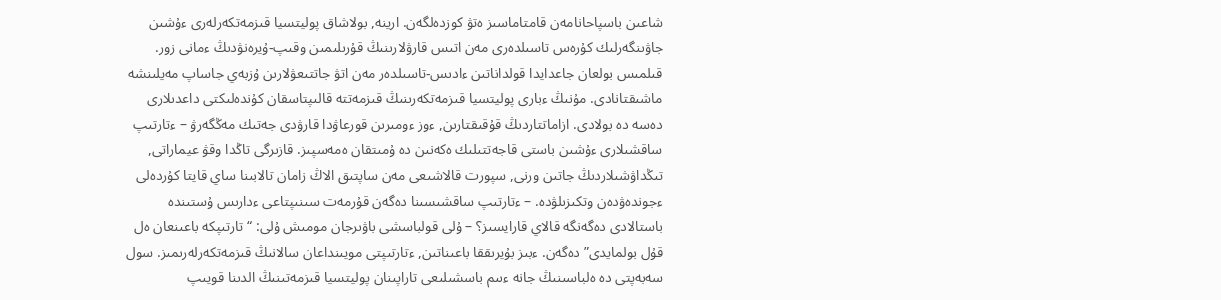شاعىن باسپاحانامەن قامتاماسىز ەتۋ كوزدەلگەن. ارينە, بولاشاق پوليتسيا قىزمەتكەرلەرى ءۇشىن جاۋىنگەرلىك كۇرەس تاسىلدەرى مەن اتىس قارۋلارىنىڭ قۇرىلىمىن وقىپ-ۇيرەنۋدىڭ ءمانى زور. قىلمىس بولعان جاعدايدا قولداناتىن ءادىس-تاسىلدەر مەن اتۋ جاتتىعۋلارىن ۇزبەي جاساپ مەيلىنشە ماشىقتانادى. مۇنىڭ ءبارى پوليتسيا قىزمەتكەرىنىڭ قىزمەتتە قالىپتاسقان كۇندەلىكتى داعدىلارى دەسە دە بولادى. ازاماتتاردىڭ قۇقىقتارىن, ءوز ءومىرىن قورعاۋدا قارۋدى جەتىك مەڭگەرۋ – ءتارتىپ ساقشىلارى ءۇشىن باستى قاجەتتىلىك ەكەنىن دە ۇمىتقان ەمەسپىز. قازىرگى تاڭدا وقۋ عيماراتى, تىڭداۋشىلاردىڭ جاتىن ورنى, سپورت قالاشىعى مەن ساپتىق الاڭ زامان تالابىنا ساي قايتا كۇردەلى ءجوندەۋدەن وتكىزىلۋدە. – ءتارتىپ ساقشىسىنا دەگەن قۇرمەت سىنىپتاعى ءدارىس ۇستىندە باستالادى دەگەنگە قالاي قارايسىز؟ – ۇلى قولباسشى باۋىرجان مومىش ۇلى: “تارتىپكە باعىنعان ەل قۇل بولمايدى” دەگەن. ءبىز بۇيرىققا باعىناتىن, ءتارتىپتى مويىنداعان سالانىڭ قىزمەتكەرلەرىمىز. سول سەبەپتى دە ەلباسىنىڭ جانە ءىىم باسشىلىعى تاراپىنان پوليتسيا قىزمەتىنىڭ الدىنا قويىپ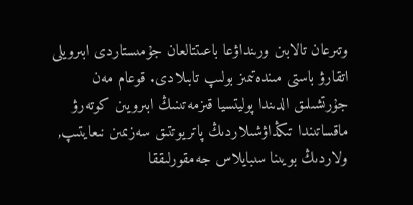وتىرعان تالابىن ورىنداۋعا باعىتتالعان جۇمىستاردى ابىرويلى اتقارۋ باستى مىندەتىمىز بولىپ تابىلادى. قوعام مەن جۇرتشىلىق الدىندا پوليتسيا قىزمەتىنىڭ ابىرويىن كوتەرۋ ماقساتىندا تىڭداۋشىلاردىڭ پاتريوتتىق سەزىمىن نىعايتىپ, ولاردىڭ بويىنا سىبايلاس جەمقورلىققا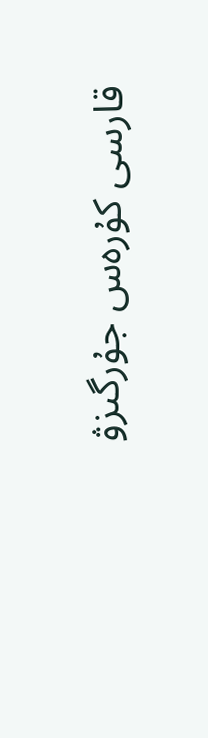قارسى كۇرەس جۇرگىزۋ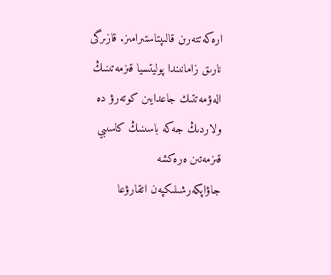ارەكەتتەرىن قالىپتاستىرامىز. قازىرگى نارىق زامانىندا پوليتسيا قىزمەتىنىڭ الەۋمەتتىك جاعدايىن كوتەرۋ دە ولاردىڭ جەكە باسىنىڭ كاسىبي قىزمەتىن ەرەكشە جاۋاپكەرشىلىكپەن اتقارۋعا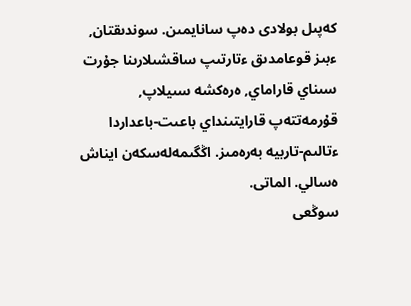كەپىل بولادى دەپ سانايمىن. سوندىقتان, ءبىز قوعامدىق ءتارتىپ ساقشىلارىنا جۇرت سىناي قاراماي, ەرەكشە سىيلاپ, قۇرمەتتەپ قارايتىنداي باعىت-باعداردا ءتالىم-تاربيە بەرەمىز. اڭگىمەلەسكەن ايناش ەسالي. الماتى.
سوڭعى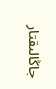جاڭالىقتار